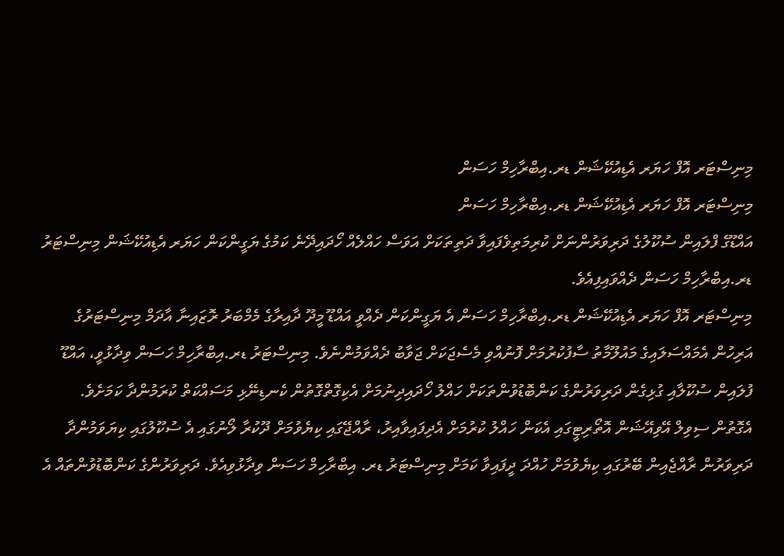މިނިސްޓަރ އޮފް ހަޔަރ އެޑިއުކޭޝަން ޑރ.އިބްރާހިމް ހަސަން
މިނިސްޓަރ އޮފް ހަޔަރ އެޑިއުކޭޝަން ޑރ.އިބްރާހިމް ހަސަން
އައްޑޫގެ ފްލައިން ސުކޫލުގެ ދަރިވަރުންނަށް ކުރިމަތިވެފައިވާ ދަތިތަކަށް އަވަސް ހައްލެއް ހޯދައިދޭނެ ކަމުގެ ޔަގީންކަން ހަޔަރ އެޑިއުކޭޝަން މިނިސްޓަރު ޑރ.އިބްރާހިމް ހަސަން ދެއްވައިފިއެވެ.
މިނިސްޓަރ އޮފް ހަޔަރ އެޑިއުކޭޝަން ޑރ.އިބްރާހިމް ހަސަން އެ ޔަގީންކަން ދެއްވީ އައްޑޫ މީދޫ ދާއިރާގެ މެމްބަރު ރޮޒައިނާ އާދަމް މިނިސްޓަރުގެ އަރިހުން އެމައްސަލައިގެ މައުލޫމާތު ސާފުކުރުމަށް ފޮނުއްވި މެސެޖަކަށް ޖަވާބު ދެއްވަމުންނެވެ. މިނިސްޓަރު ޑރ.އިބްރާހިމް ހަސަން ވިދާޅުވީ، އައްޑޫ ފުލައިން ސުކޫލާއި ގުޅިގެން ދަރިވަރުންގެ ކަންބޮޑުވުންތަކަށް ހައްލު ހޯދައިދިނުމަށް އެކިގޮތްގޮތުން ކެނޑިނޭޅި މަސައްކަތް ކުރަމުންދާ ކަމަށެވެ.
އެގޮތުން ސިވިލް އޭވިއޭޝަން އޮތޯރިޓީގައި އެކަން ހައްލު ކުރުމަށް އެދިފައިވާއިރު، ރާއްޖޭގައި ކިޔެވުމަށް ދޫކުރާ ލޯނުގައި އެ ސުކޫލުގައި ކިޔަވަމުންދާ ދަރިވަރުން ރާއްޖެއިން ބޭރުގައި ކިޔެވުމަށް ހުއްދަ ދީފައިވާ ކަމަށް މިނިސްޓަރު ޑރ. އިބްރާހިމް ހަސަން ވިދާޅުވިއެވެ. ދަރިވަރުންގެ ކަންބޮޑުވުންތައް އެ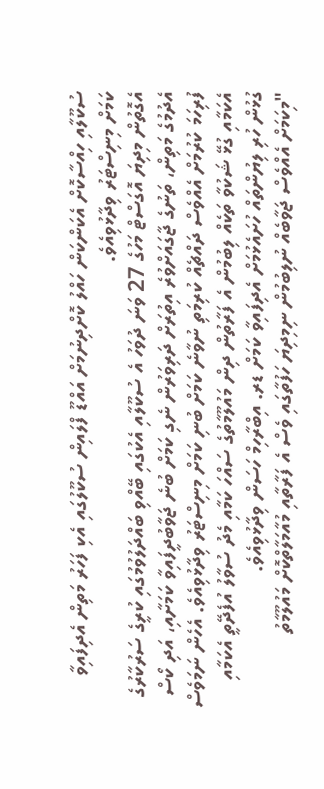ސުކޫލާއި ހިއްސާކޮށް އެކަންކަން ހައްލު ކޮށްދިނުމަށް އައްޑޫ ފްލައިން ސުކޫލުގައި އެކި ފަހަރު މަތިން އެދިފައިވާ ކަމަށް މިނިސްޓަރު ވިދާޅުވިއެވެ.
އެގޮތުން މިދިޔަ އޮގަސްޓް މަހުގެ 27 ވަނަ ދުވަހު އެ ސުކޫލާއި އެކުގައި ބޭއްވި ބައްދަލުވުމުގައި ކުރީގެ ސަރުކާރުގެ އެދުމުގެ މަތިން، ތަނުގެ ޖާގައަށްވުރެ އިތުރަށް ދަރިވަރުން ނެގި ކަމަށް ބުނެ ޖަވާބުދީފައިވާ ކަމަށާއި، އަދި ކޯސް ފުރިހަމަ ކުރުމަށް އެއްވެސް ދައްޗެއް ކުރިމަތި ނުވާނެ ކަމަށް ބުނި ކަމަށް މިނިސްޓަރު ވިދާޅުވިއެވެ. އެހެން ނަމަވެސް އެކަމާއި ގުޅޭ ޝަކުވާ ތަކެއް ލިބުމުން އެ ފަރާތުން ދިން މައުލޫމާތުގެ ސައްހަ ކަމާއި މެދު ސުވާލު އުފެދޭތީ އެކަމާއި ގުޅުން ހުރި ލިޔުންތައް ހުށައެޅުމަށް އެދިފައިވާ ކަމަށް ޑރ. އިބްރާހިމް ހަސަން ވިދާޅުވިއެވެ.
"މިކަމަށް އެއްވެސް ޖަވާބެއް ނުލިބުމުން ނިމިދިޔަ ހަފުތާގައި ވެސް އެ ފަރާތާއި މުއާމަލާތްކޮށް މައުލޫމާތު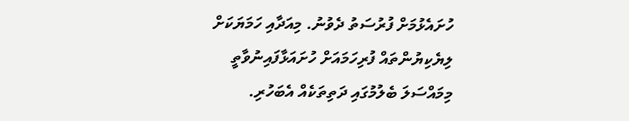ހުށައެޅުމަށް ފުރުސަތު ދެވުނު. މިއަދާއި ހަމަޔަކަށް ލިޔެކިޔުންތައް ފުރިހަމައަށް ހުށައަޅާފައިނުވާތީ މިމައްސަލަ ބެލުމުގައި ދަތިތަކެއް އެބަހުރި.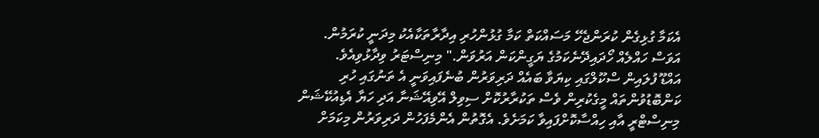އެކަމާ ގުޅިގެން ކުރަންޖެހޭ މަސައްކަތް ކަމާ ގުޅުންހުރި އިދާރާތަކާއެކު މިދަނީ ކުރަމުން. އަވަސް ހައްލެއް ހޯދައިދޭނެކަމުގެ ޔަގީންކަން އަރުވަން." މިނިސްޓަރު ވިދާޅުވިއެވެ.
އައްޑޫ ފުލައިން ސްކޫލްގައި ކިޔަވާ ބައެއް ދަރިވަރުން ބުނެފައިވަނީ އެ ތަނުގައި ހުރި ކަންބޮޑުވުންތައް މީގެކުރިން ވެސް ތަކުރާރުކޮށް ސިވިލް އޭވިއޭޝަނާ އަދި ހަޔާ އެޑިއުކޭޝަން މިނިސްޓްރީ އާއި ހިއްސާކޮށްފައިވާ ކަމަށެވެ. އެގޮތުން އެންމެފަހުން ދަރިވަރުން މިކަމަށް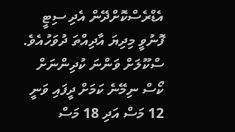އެޑްރެސްކޮށްދޭން އެދި ސިޓީ ފޮނުވީ މިދިޔަ އާދިއްތަ ދުވަހުއެވެ. ސްކޫލަށް ވަންނަ ކުދިންނަށް ކޯސް ނިމޭނެ ކަމަށް ދީފައި ވަނީ 12 މަސް އަދި 18 މަސް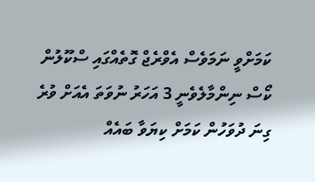ކަމަށްވީ ނަމަވެސް އެވްރެޖް ގޮތެއްގައި ސްކޫލުން ކޯސް ނިންމާލެވެނީ 3 އަހަރު ނުވަތަ އެއަށް ވުރެ ގިނަ ދުވަހުން ކަމަށް ކިޔަވާ ބައެއް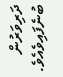ދަރިވަރުން ބުނެފައިވެއެވެ.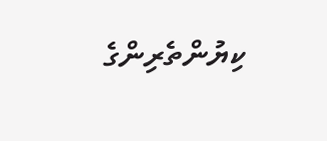ކިޔުންތެރިންގެ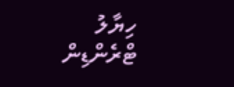ހިޔާލު
ޓްރެންޑިން